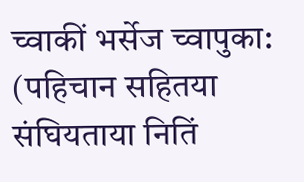च्वाकीं भर्सेज च्वापुका:
(पहिचान सहितया संघियताया नितिं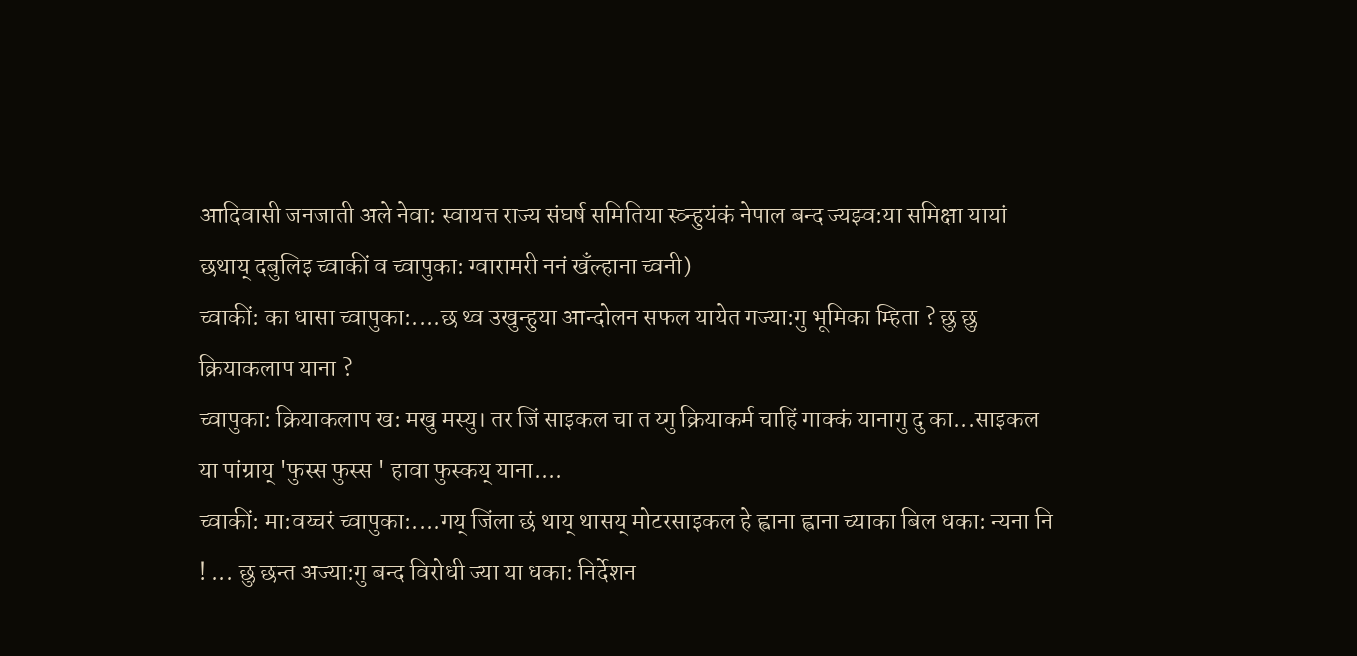आदिवासी जनजाती अले नेवा: स्वायत्त राज्य संघर्ष समितिया स्व्न्हुयंकं नेपाल बन्द ज्यझ्व:या समिक्षा यायां छथाय् दबुलिइ च्वाकीं व च्वापुका: ग्वारामरी ननं खँल्हाना च्वनी)
च्वाकीं: का धासा च्वापुका:....छ थ्व उखुन्हुया आन्दोलन सफल यायेत गज्या:गु भूमिका म्हिता ? छु छु क्रियाकलाप याना ?
च्वापुका: क्रियाकलाप ख: मखु मस्यु। तर जिं साइकल चा त य्गु क्रियाकर्म चाहिं गाक्कं यानागु दु का...साइकल या पांग्राय् 'फुस्स फुस्स ' हावा फुस्कय् याना....
च्वाकीं: मा:वय्चरं च्वापुका:....गय् जिंला छं थाय् थासय् मोटरसाइकल हे ह्वाना ह्वाना च्याका बिल धका: न्यना नि ! ... छु छन्त अज्या:गु बन्द विरोधी ज्या या धका: निर्देशन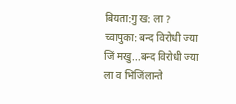बियता:गु ख: ला ?
च्वापुका: बन्द विरोधी ज्या जिं मखु...बन्द विरोधी ज्या ला व भिजिंलान्ते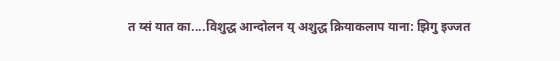त य्सं यात का....विशुद्ध आन्दोलन य् अशुद्ध क्रियाकलाप याना: झिगु इज्जत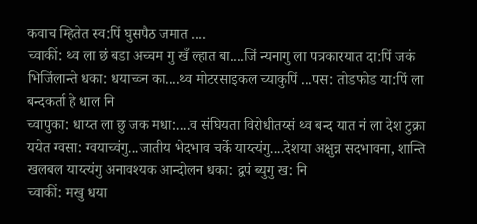कवाच म्हितेत स्व:पिं घुसपैठ जमात ....
च्वाकीं: थ्व ला छं बडा अच्चम गु खँ ल्हात बा....जिं न्यनागु ला पत्रकारयात दा:पिं जकं भिजिंलान्ते धका: धयाच्व्न का....थ्व मोटरसाइकल च्याकुपिं ...पस: तोडफोड या:पिं ला बन्दकर्ता हे धाल नि
च्वापुका: धाय्त ला छु जक मधा:....व संघियता विरोधीतय्सं थ्व बन्द यात नं ला देश टुक्रा ययेत ग्वसा: ग्वयाच्वंगु...जातीय भेदभाव चर्के याय्त्यंगु....देशया अक्षुन्न सदभावना, शान्ति खलबल याय्त्यंगु अनावश्यक आन्दोलन धका: द्वपं ब्युगु ख: नि
च्वाकीं: मखु धया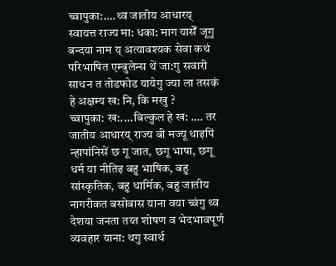च्वापुका:....थ्व जातीय आधारय् स्वायत्त राज्य मा: धका: माग यासेँ जूगु बन्दया नाम य् अत्यावश्यक सेवा कथं परिभाषित एम्बुलेन्स थें जा:गु सवारी साधन त तोडफोड यायेगु ज्या ला तसकं हे अक्षम्य ख: नि, कि मखु ?
च्वापुका: ख:....बिल्कुल हे ख: .... तर जातीय आधारय् राज्य बी मज्यू धाइपिं न्हापांनिसें छ गू जात, छगू भाषा, छगू धर्म या नीतिइ बहु भाषिक, बहु सांस्कृतिक, बहु धार्मिक, बहु जातीय नागरीकत बसोबास याना वया च्वंगु थ्व देशया जनता तय्त शोषण व भेदभावपूर्ण व्यवहार याना: थगु स्वार्थ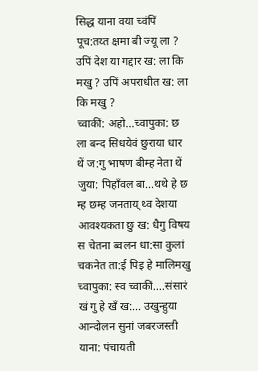सिद्ध याना वया च्वंपिं पूच:तय्त क्षमा बी ज्यू ला ? उपिं देश या गद्दार ख: ला कि मखु ? उपिं अपराधीत ख: ला कि मखु ?
च्वाकीं: अहो...च्वापुका: छ ला बन्द सिधयेवं छुराया धार थें ज:गु भाषण बीम्ह नेता थें जुया: पिहाँवल बा...थथे हे छ म्ह छम्ह जनताय् थ्व देशया आवश्यकता छु ख: धैगु विषय स चेतना ब्वलन धा:सा कुलां चकनेत ता:ई पिइ हे मालिमखु
च्वापुका: स्व च्वाकीं....संसारं खं गु हे खँ ख:... उखुन्हुया आन्दोलन सुनां जबरजस्ती याना: पंचायती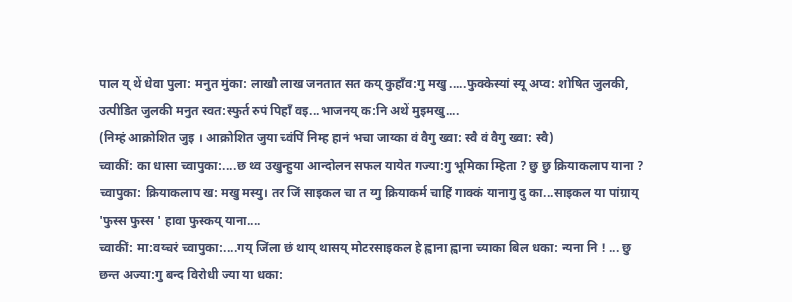पाल य् थें धेवा पुला: मनुत मुंका: लाखौ लाख जनतात सत कय् कुहाँव:गु मखु .....फुक्केस्यां स्यू अप्व: शोषित जुलकी, उत्पीडित जुलकी मनुत स्वत:स्फुर्त रुपं पिहाँ वइ...भाजनय् क:नि अथें मुइमखु....
(निम्हं आक्रोशित जुइ । आक्रोशित जुया च्वंपिं निम्ह हानं भचा जाय्का वं वैगु ख्वा: स्वै वं वैगु ख्वा: स्वै)
च्वाकीं: का धासा च्वापुका:....छ थ्व उखुन्हुया आन्दोलन सफल यायेत गज्या:गु भूमिका म्हिता ? छु छु क्रियाकलाप याना ?
च्वापुका: क्रियाकलाप ख: मखु मस्यु। तर जिं साइकल चा त य्गु क्रियाकर्म चाहिं गाक्कं यानागु दु का...साइकल या पांग्राय् 'फुस्स फुस्स ' हावा फुस्कय् याना....
च्वाकीं: मा:वय्चरं च्वापुका:....गय् जिंला छं थाय् थासय् मोटरसाइकल हे ह्वाना ह्वाना च्याका बिल धका: न्यना नि ! ... छु छन्त अज्या:गु बन्द विरोधी ज्या या धका: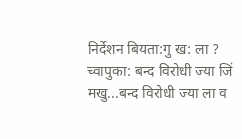निर्देशन बियता:गु ख: ला ?
च्वापुका: बन्द विरोधी ज्या जिं मखु...बन्द विरोधी ज्या ला व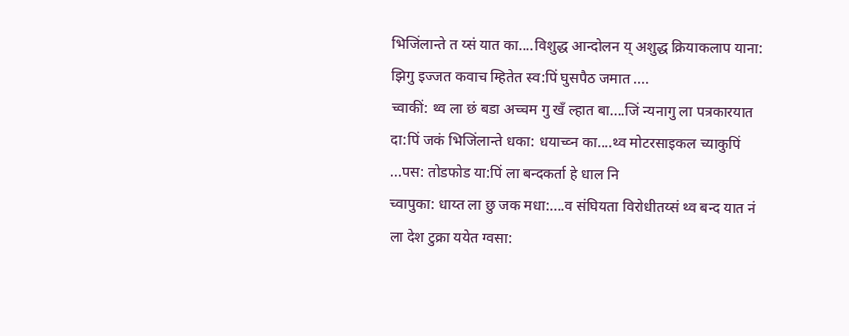भिजिंलान्ते त य्सं यात का....विशुद्ध आन्दोलन य् अशुद्ध क्रियाकलाप याना: झिगु इज्जत कवाच म्हितेत स्व:पिं घुसपैठ जमात ....
च्वाकीं: थ्व ला छं बडा अच्चम गु खँ ल्हात बा....जिं न्यनागु ला पत्रकारयात दा:पिं जकं भिजिंलान्ते धका: धयाच्व्न का....थ्व मोटरसाइकल च्याकुपिं ...पस: तोडफोड या:पिं ला बन्दकर्ता हे धाल नि
च्वापुका: धाय्त ला छु जक मधा:....व संघियता विरोधीतय्सं थ्व बन्द यात नं ला देश टुक्रा ययेत ग्वसा: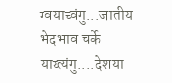ग्वयाच्वंगु...जातीय भेदभाव चर्के याय्त्यंगु....देशया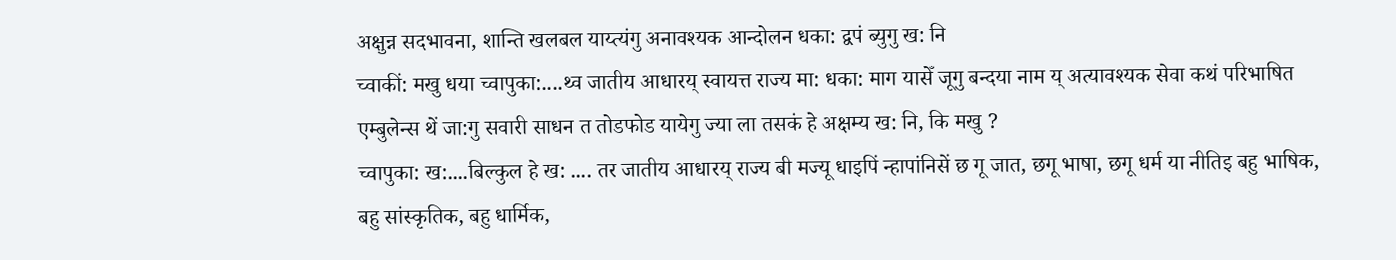अक्षुन्न सदभावना, शान्ति खलबल याय्त्यंगु अनावश्यक आन्दोलन धका: द्वपं ब्युगु ख: नि
च्वाकीं: मखु धया च्वापुका:....थ्व जातीय आधारय् स्वायत्त राज्य मा: धका: माग यासेँ जूगु बन्दया नाम य् अत्यावश्यक सेवा कथं परिभाषित एम्बुलेन्स थें जा:गु सवारी साधन त तोडफोड यायेगु ज्या ला तसकं हे अक्षम्य ख: नि, कि मखु ?
च्वापुका: ख:....बिल्कुल हे ख: .... तर जातीय आधारय् राज्य बी मज्यू धाइपिं न्हापांनिसें छ गू जात, छगू भाषा, छगू धर्म या नीतिइ बहु भाषिक, बहु सांस्कृतिक, बहु धार्मिक,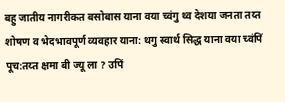बहु जातीय नागरीकत बसोबास याना वया च्वंगु थ्व देशया जनता तय्त शोषण व भेदभावपूर्ण व्यवहार याना: थगु स्वार्थ सिद्ध याना वया च्वंपिं पूच:तय्त क्षमा बी ज्यू ला ? उपिं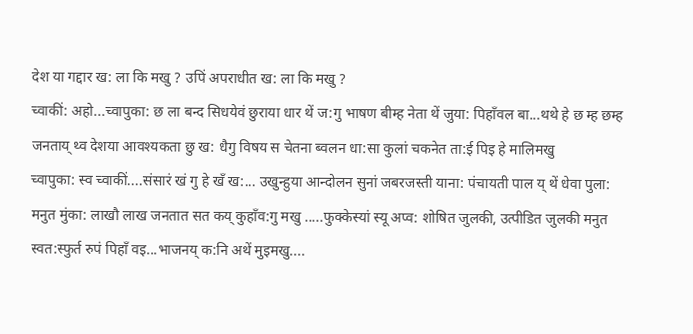देश या गद्दार ख: ला कि मखु ? उपिं अपराधीत ख: ला कि मखु ?
च्वाकीं: अहो...च्वापुका: छ ला बन्द सिधयेवं छुराया धार थें ज:गु भाषण बीम्ह नेता थें जुया: पिहाँवल बा...थथे हे छ म्ह छम्ह जनताय् थ्व देशया आवश्यकता छु ख: धैगु विषय स चेतना ब्वलन धा:सा कुलां चकनेत ता:ई पिइ हे मालिमखु
च्वापुका: स्व च्वाकीं....संसारं खं गु हे खँ ख:... उखुन्हुया आन्दोलन सुनां जबरजस्ती याना: पंचायती पाल य् थें धेवा पुला: मनुत मुंका: लाखौ लाख जनतात सत कय् कुहाँव:गु मखु .....फुक्केस्यां स्यू अप्व: शोषित जुलकी, उत्पीडित जुलकी मनुत स्वत:स्फुर्त रुपं पिहाँ वइ...भाजनय् क:नि अथें मुइमखु....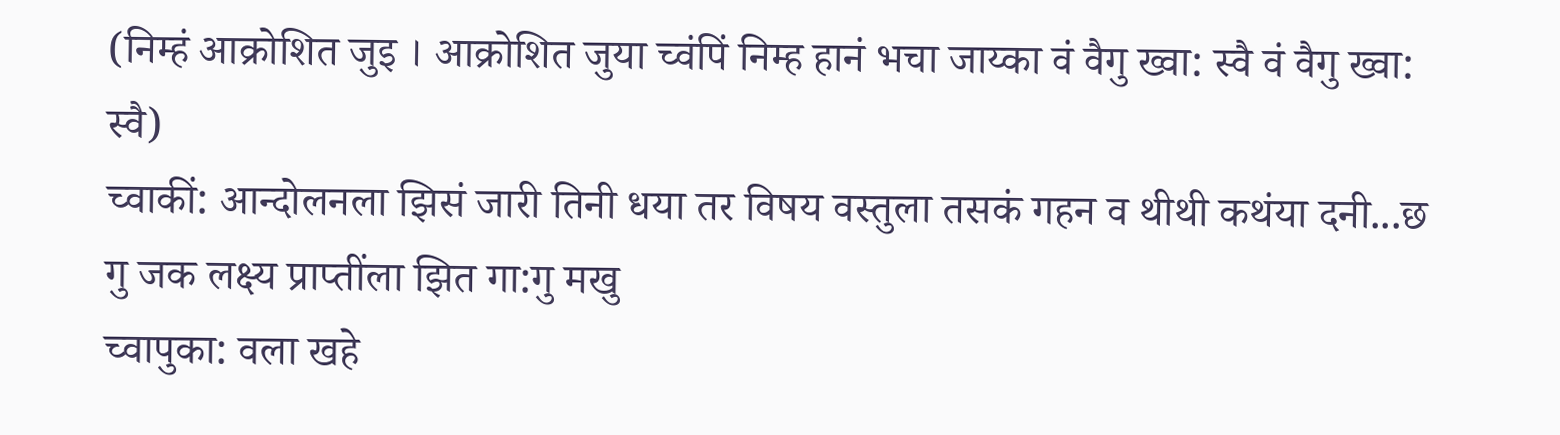(निम्हं आक्रोशित जुइ । आक्रोशित जुया च्वंपिं निम्ह हानं भचा जाय्का वं वैगु ख्वा: स्वै वं वैगु ख्वा: स्वै)
च्वाकीं: आन्दोलनला झिसं जारी तिनी धया तर विषय वस्तुला तसकं गहन व थीथी कथंया दनी...छ गु जक लक्ष्य प्राप्तींला झित गा:गु मखु
च्वापुका: वला खहे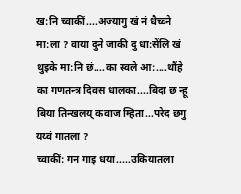ख:नि च्वाकीं....अज्यागु खं नं धैच्व्ने मा:ला ? वाया दुने जाकी दु धा:सेंलि खं थुइके मा:नि छं....का स्वले आ:....थौंहे का गणतन्त्र दिवस धालका....बिदा छ न्हू बिया तिन्खलय् कवाज म्हिता...परेद छगु यय्वं गातला ?
च्वाकीं: गन गाइ धया.....उकियातला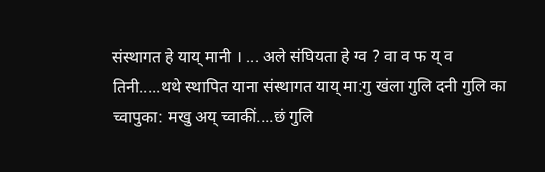संस्थागत हे याय् मानी । ... अले संघियता हे ग्व ? वा व फ य् व तिनी.....थथे स्थापित याना संस्थागत याय् मा:गु खंला गुलि दनी गुलि का
च्वापुका: मखु अय् च्वाकीं....छं गुलि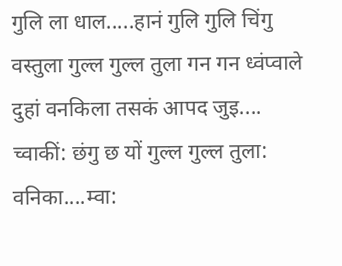गुलि ला धाल.....हानं गुलि गुलि चिंगु वस्तुला गुल्ल गुल्ल तुला गन गन ध्वंप्वाले दुहां वनकिला तसकं आपद जुइ....
च्वाकीं: छंगु छ यों गुल्ल गुल्ल तुला: वनिका....म्वा: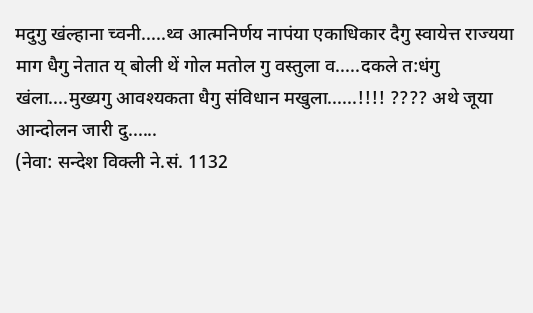मदुगु खंल्हाना च्वनी.....थ्व आत्मनिर्णय नापंया एकाधिकार दैगु स्वायेत्त राज्यया माग धैगु नेतात य् बोली थें गोल मतोल गु वस्तुला व.....दकले त:धंगु खंला....मुख्यगु आवश्यकता धैगु संविधान मखुला......!!!! ???? अथे जूया आन्दोलन जारी दु......
(नेवा: सन्देश विक्ली ने.सं. 1132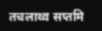तचलाथ्व सप्तमि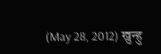(May 28, 2012) खुन्हु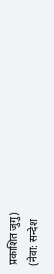प्रकाशित जुगु)
(नेवा: सन्देश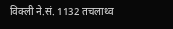विक्ली ने.सं. 1132 तचलाथ्व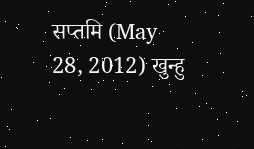सप्तमि (May 28, 2012) खुन्हु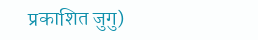प्रकाशित जुगु)